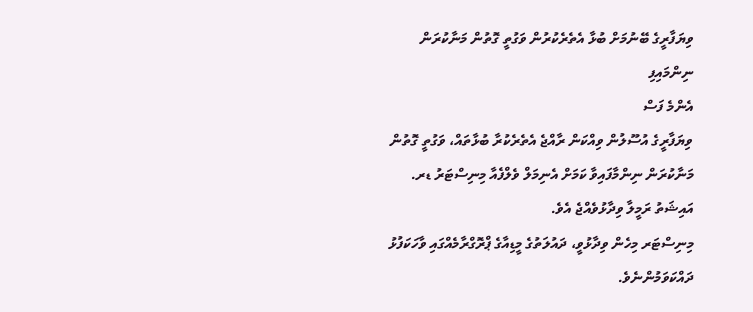ވިޔަފާރީގެ ބޭނުމަށް ބުޅާ އެތެރެކުރުން ވަގުތީ ގޮތުން މަނާކުރަން ނިންމައިފި
އެންމެ ފަސް
ވިޔަފާރީގެ އުސޫލުން ވިއްކަން ރާއްޖެ އެތެރެކުރާ ބުޅާތައް، ވަގުތީ ގޮތުން މަނާކުރަން ނިންމާފައިވާ ކަމަށް އެނިމަލް ވެލްފެއާ މިނިސްޓަރު ޑރ. އައިޝަތު ރަމީލާ ވިދާޅުވެއްޖެ އެވެ.
މިނިސްޓަރ މިހެން ވިދާޅުވީ، ދައުލަތުގެ މީޑިއާގެ ޕްރޮގްރާމެއްގައި ވާހަކަފުޅު ދައްކަވަމުންނެވެ.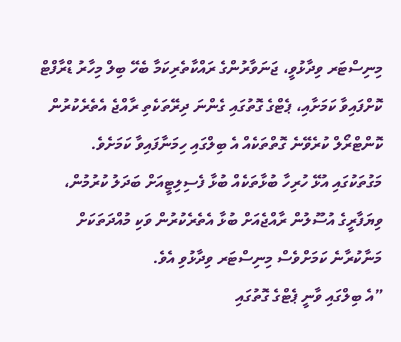މިނިސްޓަރ ވިދާޅުވީ، ޖަނަވާރުންގެ ރައްކާތެރިކަމާ ބެހޭ ބިލް މިހާރު ޑްރާފްޓް ކޮށްފައިވާ ކަމަށާއި، ޕެޓްގެ ގޮތުގައި ގެންނަ ދިރޭތަކެތި ރާއްޖެ އެތެރެކުރުން ކޮންޓްރޯލް ކުރެވޭނެ ގޮތްތަކެއް އެ ބިލްގައި ހިމަނާފައިވާ ކަމަށެވެ.
މަގުތަކުގައި އުޅޭ ހުރިހާ ބުޅާތަކެއް ބުޅާ ފެސިލިޓީއަށް ބަދަލު ކުރުމުން، ވިޔަފާރީގެ އުސޫލުން ރާއްޖެއަށް ބުޅާ އެތެރެކުރުން ވަކި މުއްދަތަކަށް މަނާކުރާނެ ކަމަށްވެސް މިނިސްޓަރ ވިދާޅުވި އެވެ.
”އެ ބިލްގައި ވާނީ ޕެޓްގެ ގޮތުގައި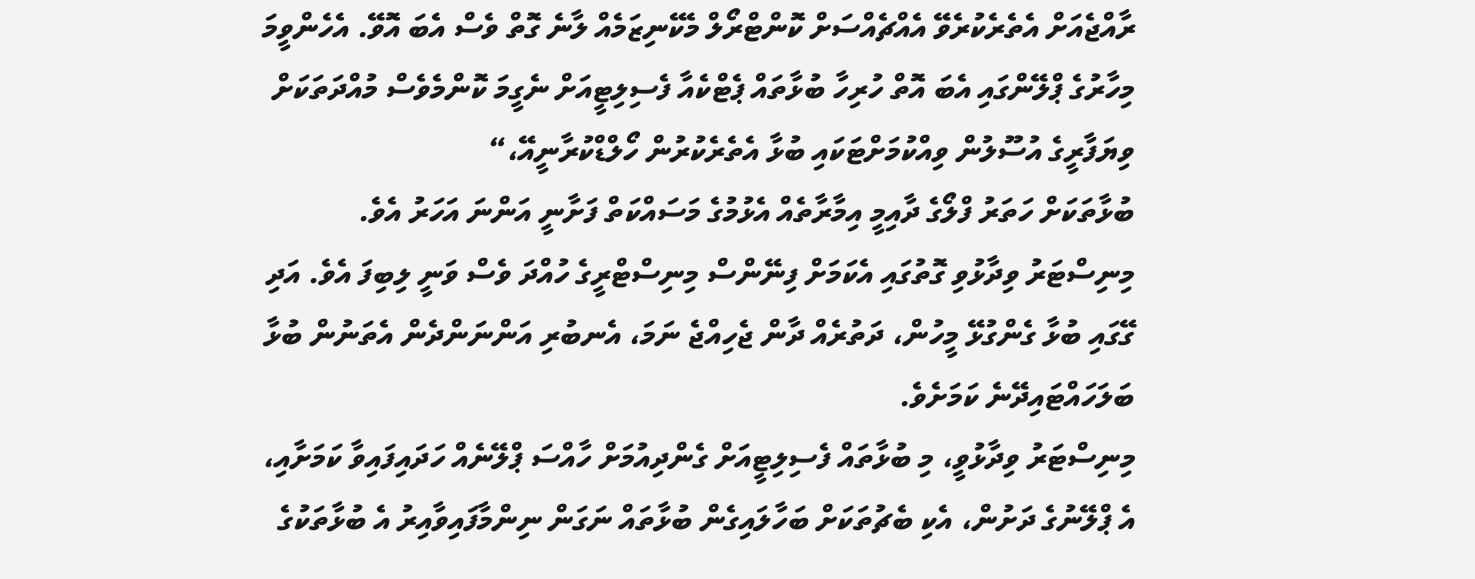ރާއްޖެއަށް އެތެރެކުރެވޭ އެއްޗެއްސަށް ކޮންޓްރޯލް މެކޭނިޒަމެއް ލާނެ ގޮތް ވެސް އެބަ އޮވޭ. އެހެންވީމަ މިހާރުގެ ޕްލޭންގައި އެބަ އޮތް ހުރިހާ ބުޅާތައް ޕެޓްކެއާ ފެސިލިޓީއަށް ނެގީމަ ކޮންމެވެސް މުއްދަތަކަށް ވިޔަފާރީގެ އުސޫލުން ވިއްކުމަށްޓަކައި ބުޅާ އެތެރެކުރުން ހޯލްޑްކުރާނީއޭ،“
ބުޅާތަކަށް ހަތަރު ފްލޯގެ ދާއިމީ އިމާރާތެއް އެޅުމުގެ މަސައްކަތް ފަށާނީ އަންނަ އަހަރު އެވެ. މިނިސްޓަރު ވިދާޅުވި ގޮތުގައި އެކަމަށް ފިނޭންސް މިނިސްޓްރީގެ ހުއްދަ ވެސް ވަނީ ލިބިފަ އެވެ. އަދި ގޭގައި ބުޅާ ގެންގުޅޭ މީހުން، ދަތުރެއް ދާން ޖެހިއްޖެ ނަމަ، އެނބުރި އަންނަންދެން އެތަނުން ބުޅާ ބަލަހައްޓައިދޭނެ ކަމަށެވެ.
މިނިސްޓަރު ވިދާޅުވީ، މި ބުޅާތައް ފެސިލިޓީއަށް ގެންދިއުމަށް ހާއްސަ ޕްލޭނެއް ހަދައިފައިވާ ކަމަށާއި، އެ ޕްލޭނުގެ ދަށުން، އެކި ބެޗުތަކަށް ބަހާލައިގެން ބުޅާތައް ނަގަން ނިންމާފައިވާއިރު އެ ބުޅާތަކުގެ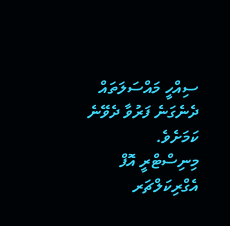ސިއްހީ މައްސަލަތައް ދެނެގަނެ ފަރުވާ ދެވޭނެ ކަމަށެވެ.
މިނިސްޓްރީ އޮފް އެގްރިކަލްޗަރ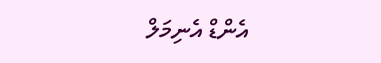އެންޑް އެނިމަލް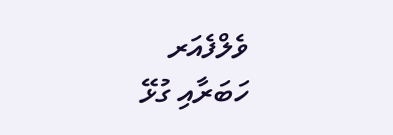ވެލްފެއަރ
ހަބަރާއި ގުޅޭ